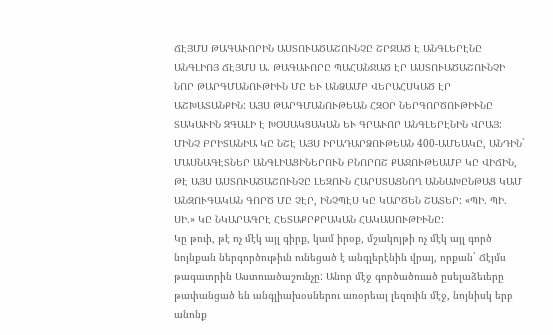ՃԷՅՄՍ ԹԱԳԱՒՈՐԻՆ ԱՍՏՈՒԱԾԱՇՈՒՆՉԸ ՇՐՋԱԾ Է ԱՆԳԼԵՐԷՆԸ
ԱՆԳԼԻՈՅ ՃԷՅՄՍ Ա. ԹԱԳԱՒՈՐԸ ՊԱՀԱՆՋԱԾ ԷՐ ԱՍՏՈՒԱԾԱՇՈՒՆՉԻ ՆՈՐ ԹԱՐԳՄԱՆՈՒԹԻՒՆ ՄԸ ԵՒ ԱՆՁԱՄԲ ՎԵՐԱՀՍԿԱԾ ԷՐ ԱՇԽԱՏԱՆՔԻՆ: ԱՅՍ ԹԱՐԳՄԱՆՈՒԹԵԱՆ ՀԶՕՐ ՆԵՐԳՈՐԾՈՒԹԻՒՆԸ ՏԱԿԱՒԻՆ ԶԳԱԼԻ Է ԽՕՍԱԿՑԱԿԱՆ ԵՒ ԳՐԱՒՈՐ ԱՆԳԼԵՐԷՆԻՆ ՎՐԱՅ: ՄԻՆՉ ԲՐԻՏԱՆԻԱ ԿԸ ՆՇԷ ԱՅՍ ԻՐԱԴԱՐՁՈՒԹԵԱՆ 400-ԱՄԵԱԿԸ, ԱՆԴԻՆ` ՄԱՍՆԱԳԷՏՆԵՐ ԱՆԳԼԻԱՑԻՆԵՐՈՒՆ ԲՆՈՐՈՇ ՔԱՋՈՒԹԵԱՄԲ ԿԸ ՎԻՃԻՆ, ԹԷ ԱՅՍ ԱՍՏՈՒԱԾԱՇՈՒՆՉԸ ԼԵԶՈՒՆ ՀԱՐՍՏԱՑՆՈՂ ԱՆՆԱԽԸՆԹԱՑ ԿԱՄ ԱՆԶՈՒԳԱԿԱՆ ԳՈՐԾ ՄԸ ՉԷՐ, ԻՆՉՊԷՍ ԿԸ ԿԱՐԾԵՆ ՇԱՏԵՐ: «ՊԻ. ՊԻ. ՍԻ.» ԿԸ ՆԿԱՐԱԳՐԷ ՀԵՏԱՔՐՔՐԱԿԱՆ ՀԱԿԱՍՈՒԹԻՒՆԸ:
Կը թուի, թէ ոչ մէկ այլ գիրք, կամ իրօք, մշակոյթի ոչ մէկ այլ գործ նոյնքան ներգործութիւն ունեցած է անգլերէնին վրայ, որքան` Ճէյմս թագաւորին Աստուածաշունչը: Անոր մէջ գործածուած ըսելաձեւերը թափանցած են անգլիախօսներու առօրեայ լեզուին մէջ, նոյնիսկ երբ անոնք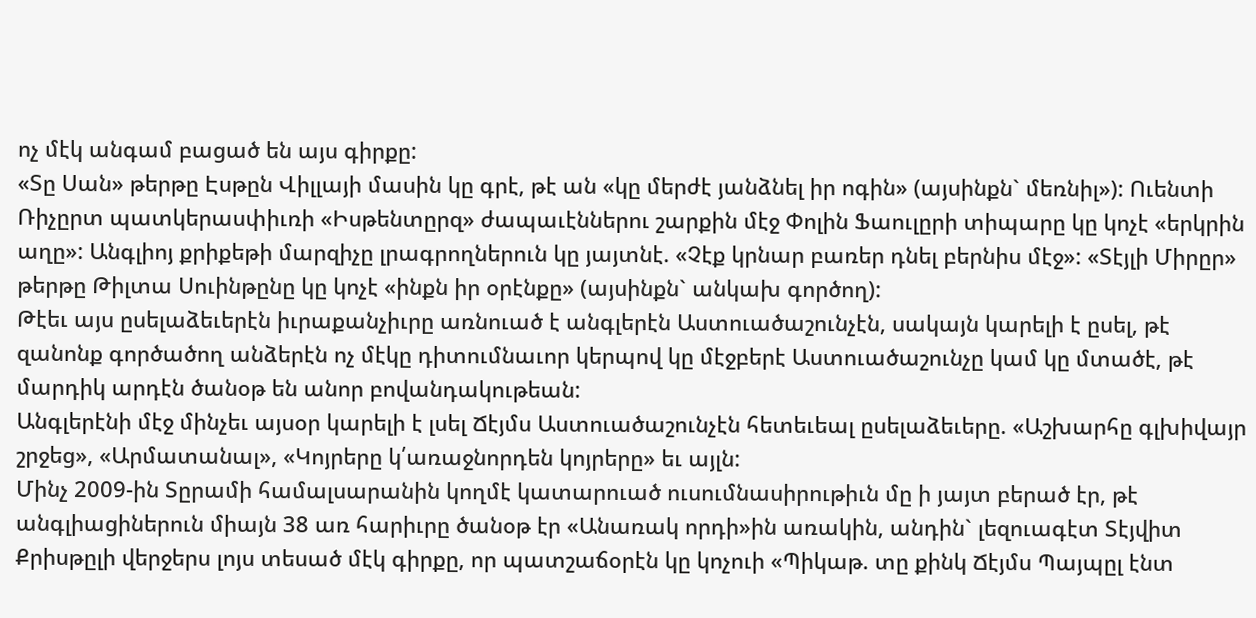ոչ մէկ անգամ բացած են այս գիրքը:
«Տը Սան» թերթը Էսթըն Վիլլայի մասին կը գրէ, թէ ան «կը մերժէ յանձնել իր ոգին» (այսինքն` մեռնիլ»): Ուենտի Ռիչըրտ պատկերասփիւռի «Իսթենտըրզ» ժապաւէններու շարքին մէջ Փոլին Ֆաուլըրի տիպարը կը կոչէ «երկրին աղը»: Անգլիոյ քրիքեթի մարզիչը լրագրողներուն կը յայտնէ. «Չէք կրնար բառեր դնել բերնիս մէջ»: «Տէյլի Միրըր» թերթը Թիլտա Սուինթընը կը կոչէ «ինքն իր օրէնքը» (այսինքն` անկախ գործող):
Թէեւ այս ըսելաձեւերէն իւրաքանչիւրը առնուած է անգլերէն Աստուածաշունչէն, սակայն կարելի է ըսել, թէ զանոնք գործածող անձերէն ոչ մէկը դիտումնաւոր կերպով կը մէջբերէ Աստուածաշունչը կամ կը մտածէ, թէ մարդիկ արդէն ծանօթ են անոր բովանդակութեան:
Անգլերէնի մէջ մինչեւ այսօր կարելի է լսել Ճէյմս Աստուածաշունչէն հետեւեալ ըսելաձեւերը. «Աշխարհը գլխիվայր շրջեց», «Արմատանալ», «Կոյրերը կ՛առաջնորդեն կոյրերը» եւ այլն:
Մինչ 2009-ին Տըրամի համալսարանին կողմէ կատարուած ուսումնասիրութիւն մը ի յայտ բերած էր, թէ անգլիացիներուն միայն 38 առ հարիւրը ծանօթ էր «Անառակ որդի»ին առակին, անդին` լեզուագէտ Տէյվիտ Քրիսթըլի վերջերս լոյս տեսած մէկ գիրքը, որ պատշաճօրէն կը կոչուի «Պիկաթ. տը քինկ Ճէյմս Պայպըլ էնտ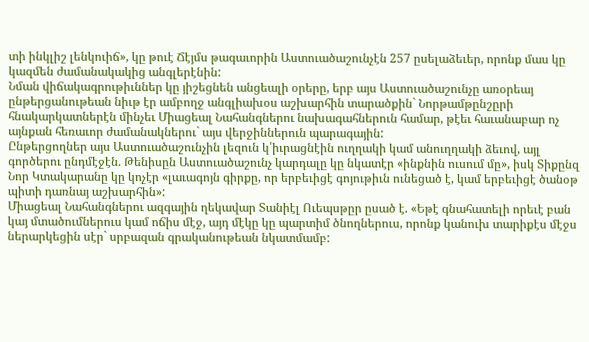տի ինկլիշ լենկուիճ», կը թուէ Ճէյմս թագաւորին Աստուածաշունչէն 257 ըսելաձեւեր, որոնք մաս կը կազմեն ժամանակակից անգլերէնին:
Նման վիճակագրութիւններ կը յիշեցնեն անցեալի օրերը, երբ այս Աստուածաշունչը առօրեայ ընթերցանութեան նիւթ էր ամբողջ անգլիախօս աշխարհին տարածքին` Նորթամթընշըրի հնակարկատներէն մինչեւ Միացեալ Նահանգներու նախագահներուն համար, թէեւ հաւանաբար ոչ այնքան հեռաւոր ժամանակներու` այս վերջիններուն պարագային:
Ընթերցողներ այս Աստուածաշունչին լեզուն կ՛իւրացնէին ուղղակի կամ անուղղակի ձեւով, այլ գործերու ընդմէջէն. Թենիսըն Աստուածաշունչ կարդալը կը նկատէր «ինքնին ուսում մը», իսկ Տիքընզ Նոր Կտակարանը կը կոչէր «լաւագոյն գիրքը, որ երբեւիցէ գոյութիւն ունեցած է, կամ երբեւիցէ ծանօթ պիտի դառնայ աշխարհին»:
Միացեալ Նահանգներու ազգային ղեկավար Տանիէլ Ուեպսթըր ըսած է. «Եթէ գնահատելի որեւէ բան կայ մտածումներուս կամ ոճիս մէջ, այդ մէկը կը պարտիմ ծնողներուս, որոնք կանուխ տարիքէս մէջս ներարկեցին սէր` սրբազան գրականութեան նկատմամբ: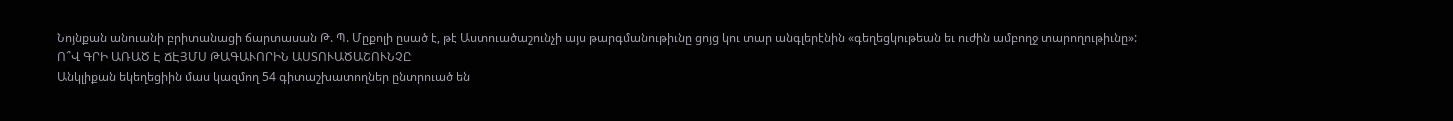Նոյնքան անուանի բրիտանացի ճարտասան Թ. Պ. Մըքոլի ըսած է, թէ Աստուածաշունչի այս թարգմանութիւնը ցոյց կու տար անգլերէնին «գեղեցկութեան եւ ուժին ամբողջ տարողութիւնը»:
Ո՞Վ ԳՐԻ ԱՌԱԾ Է ՃԷՅՄՍ ԹԱԳԱՒՈՐԻՆ ԱՍՏՈՒԱԾԱՇՈՒՆՉԸ
Անկլիքան եկեղեցիին մաս կազմող 54 գիտաշխատողներ ընտրուած են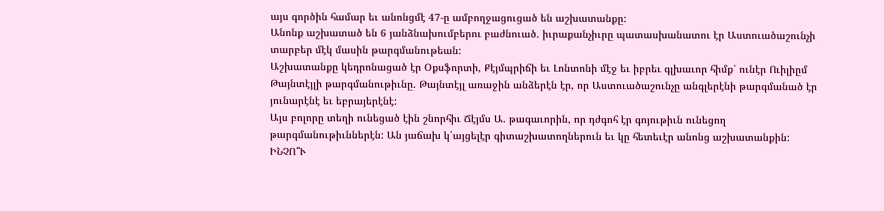այս գործին համար եւ անոնցմէ 47-ը ամբողջացուցած են աշխատանքը:
Անոնք աշխատած են 6 յանձնախումբերու բաժնուած. իւրաքանչիւրը պատասխանատու էր Աստուածաշունչի տարբեր մէկ մասին թարգմանութեան:
Աշխատանքը կեդրոնացած էր Օքսֆորտի, Քէյմպրիճի եւ Լոնտոնի մէջ եւ իբրեւ գլխաւոր հիմք` ունէր Ուիլիըմ Թայնտէյլի թարգմանութիւնը. Թայնտէյլ առաջին անձերէն էր, որ Աստուածաշունչը անգլերէնի թարգմանած էր յունարէնէ եւ եբրայերէնէ:
Այս բոլորը տեղի ունեցած էին շնորհիւ Ճէյմս Ա. թագաւորին, որ դժգոհ էր գոյութիւն ունեցող թարգմանութիւններէն: Ան յաճախ կ՛այցելէր գիտաշխատողներուն եւ կը հետեւէր անոնց աշխատանքին:
ԻՆՉՈ՞Ւ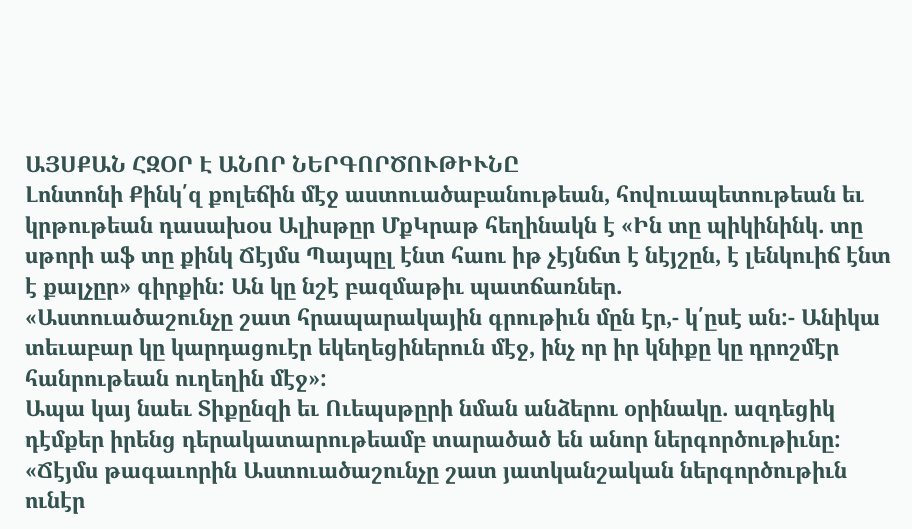ԱՅՍՔԱՆ ՀԶՕՐ Է ԱՆՈՐ ՆԵՐԳՈՐԾՈՒԹԻՒՆԸ
Լոնտոնի Քինկ՛զ քոլեճին մէջ աստուածաբանութեան, հովուապետութեան եւ կրթութեան դասախօս Ալիսթըր ՄքԿրաթ հեղինակն է «Ին տը պիկինինկ. տը սթորի աֆ տը քինկ Ճէյմս Պայպըլ էնտ հաու իթ չէյնճտ է նէյշըն, է լենկուիճ էնտ է քալչըր» գիրքին: Ան կը նշէ բազմաթիւ պատճառներ.
«Աստուածաշունչը շատ հրապարակային գրութիւն մըն էր,- կ՛ըսէ ան:- Անիկա տեւաբար կը կարդացուէր եկեղեցիներուն մէջ, ինչ որ իր կնիքը կը դրոշմէր հանրութեան ուղեղին մէջ»:
Ապա կայ նաեւ Տիքընզի եւ Ուեպսթըրի նման անձերու օրինակը. ազդեցիկ դէմքեր իրենց դերակատարութեամբ տարածած են անոր ներգործութիւնը:
«Ճէյմս թագաւորին Աստուածաշունչը շատ յատկանշական ներգործութիւն ունէր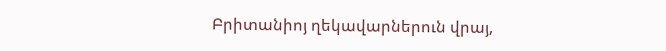Բրիտանիոյ ղեկավարներուն վրայ,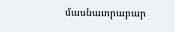մասնաւորաբար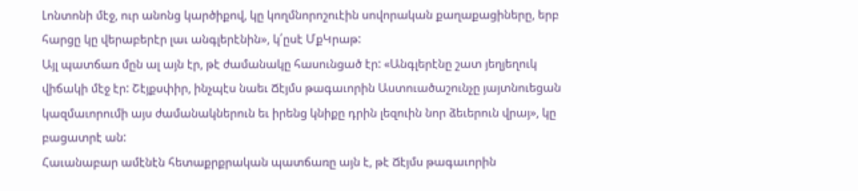Լոնտոնի մէջ, ուր անոնց կարծիքով, կը կողմնորոշուէին սովորական քաղաքացիները, երբ հարցը կը վերաբերէր լաւ անգլերէնին», կ՛ըսէ ՄքԿրաթ:
Այլ պատճառ մըն ալ այն էր, թէ ժամանակը հասունցած էր: «Անգլերէնը շատ յեղյեղուկ վիճակի մէջ էր: Շէյքսփիր, ինչպէս նաեւ Ճէյմս թագաւորին Աստուածաշունչը յայտնուեցան կազմաւորումի այս ժամանակներուն եւ իրենց կնիքը դրին լեզուին նոր ձեւերուն վրայ», կը բացատրէ ան:
Հաւանաբար ամէնէն հետաքրքրական պատճառը այն է, թէ Ճէյմս թագաւորին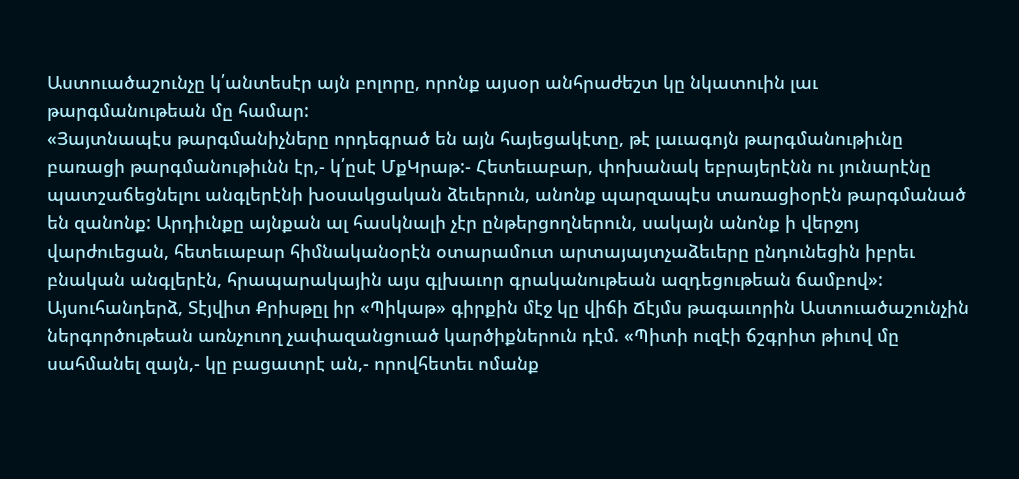Աստուածաշունչը կ՛անտեսէր այն բոլորը, որոնք այսօր անհրաժեշտ կը նկատուին լաւ թարգմանութեան մը համար:
«Յայտնապէս թարգմանիչները որդեգրած են այն հայեցակէտը, թէ լաւագոյն թարգմանութիւնը բառացի թարգմանութիւնն էր,- կ՛ըսէ ՄքԿրաթ:- Հետեւաբար, փոխանակ եբրայերէնն ու յունարէնը պատշաճեցնելու անգլերէնի խօսակցական ձեւերուն, անոնք պարզապէս տառացիօրէն թարգմանած են զանոնք: Արդիւնքը այնքան ալ հասկնալի չէր ընթերցողներուն, սակայն անոնք ի վերջոյ վարժուեցան, հետեւաբար հիմնականօրէն օտարամուտ արտայայտչաձեւերը ընդունեցին իբրեւ բնական անգլերէն, հրապարակային այս գլխաւոր գրականութեան ազդեցութեան ճամբով»:
Այսուհանդերձ, Տէյվիտ Քրիսթըլ իր «Պիկաթ» գիրքին մէջ կը վիճի Ճէյմս թագաւորին Աստուածաշունչին ներգործութեան առնչուող չափազանցուած կարծիքներուն դէմ. «Պիտի ուզէի ճշգրիտ թիւով մը սահմանել զայն,- կը բացատրէ ան,- որովհետեւ ոմանք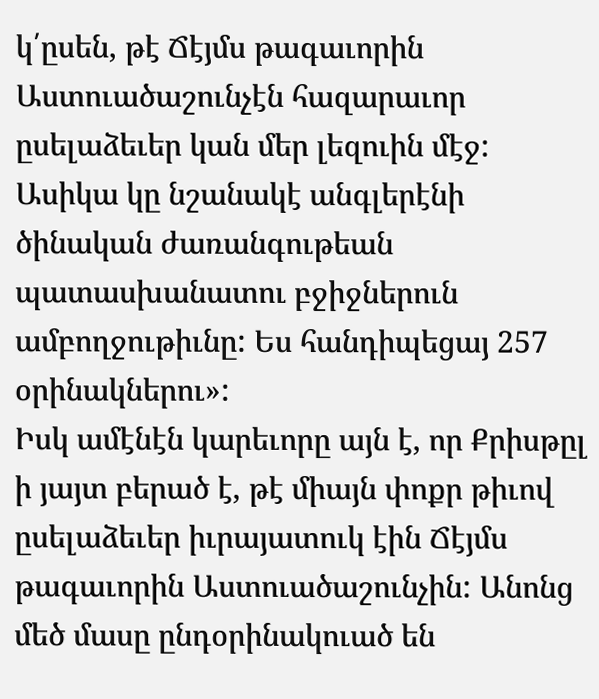կ՛ըսեն, թէ Ճէյմս թագաւորին Աստուածաշունչէն հազարաւոր ըսելաձեւեր կան մեր լեզուին մէջ: Ասիկա կը նշանակէ անգլերէնի ծինական ժառանգութեան պատասխանատու բջիջներուն ամբողջութիւնը: Ես հանդիպեցայ 257 օրինակներու»:
Իսկ ամէնէն կարեւորը այն է, որ Քրիսթըլ ի յայտ բերած է, թէ միայն փոքր թիւով ըսելաձեւեր իւրայատուկ էին Ճէյմս թագաւորին Աստուածաշունչին: Անոնց մեծ մասը ընդօրինակուած են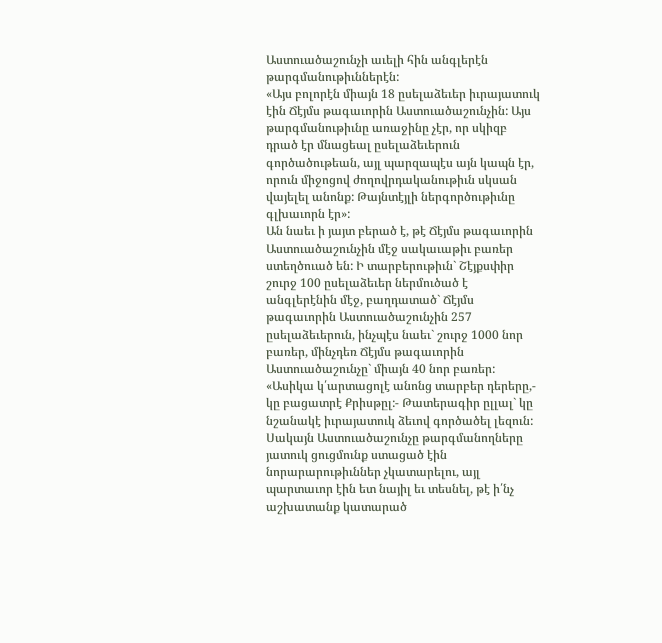Աստուածաշունչի աւելի հին անգլերէն թարգմանութիւններէն:
«Այս բոլորէն միայն 18 ըսելաձեւեր իւրայատուկ էին Ճէյմս թագաւորին Աստուածաշունչին: Այս թարգմանութիւնը առաջինը չէր, որ սկիզբ դրած էր մնացեալ ըսելաձեւերուն գործածութեան, այլ պարզապէս այն կապն էր, որուն միջոցով ժողովրդականութիւն սկսան վայելել անոնք: Թայնտէյլի ներգործութիւնը գլխաւորն էր»:
Ան նաեւ ի յայտ բերած է, թէ Ճէյմս թագաւորին Աստուածաշունչին մէջ սակաւաթիւ բառեր ստեղծուած են: Ի տարբերութիւն` Շէյքսփիր շուրջ 100 ըսելաձեւեր ներմուծած է անգլերէնին մէջ, բաղդատած` Ճէյմս թագաւորին Աստուածաշունչին 257 ըսելաձեւերուն, ինչպէս նաեւ` շուրջ 1000 նոր բառեր, մինչդեռ Ճէյմս թագաւորին Աստուածաշունչը` միայն 40 նոր բառեր:
«Ասիկա կ՛արտացոլէ անոնց տարբեր դերերը,- կը բացատրէ Քրիսթըլ:- Թատերագիր ըլլալ` կը նշանակէ իւրայատուկ ձեւով գործածել լեզուն: Սակայն Աստուածաշունչը թարգմանողները յատուկ ցուցմունք ստացած էին նորարարութիւններ չկատարելու, այլ պարտաւոր էին ետ նայիլ եւ տեսնել, թէ ի՛նչ աշխատանք կատարած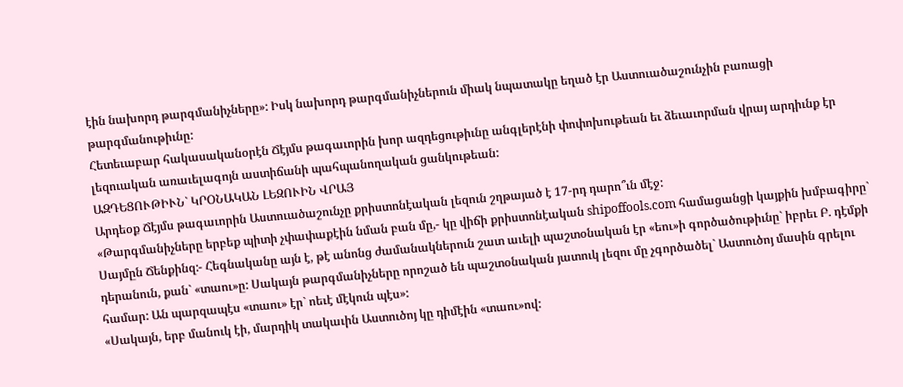էին նախորդ թարգմանիչները»: Իսկ նախորդ թարգմանիչներուն միակ նպատակը եղած էր Աստուածաշունչին բառացի թարգմանութիւնը:
Հետեւաբար հակասականօրէն Ճէյմս թագաւորին խոր ազդեցութիւնը անգլերէնի փոփոխութեան եւ ձեւաւորման վրայ արդիւնք էր լեզուական առաւելագոյն աստիճանի պահպանողական ցանկութեան:
ԱԶԴԵՑՈՒԹԻՒՆ` ԿՐՕՆԱԿԱՆ ԼԵԶՈՒԻՆ ՎՐԱՅ
Արդեօք Ճէյմս թագաւորին Աստուածաշունչը քրիստոնէական լեզուն շղթայած է 17-րդ դարո՞ւն մէջ:
«Թարգմանիչները երբեք պիտի չփափաքէին նման բան մը,- կը վիճի քրիստոնէական shipoffools.com համացանցի կայքին խմբագիրը` Սայմըն Ճենքինզ:- Հեգնականը այն է, թէ անոնց ժամանակներուն շատ աւելի պաշտօնական էր «եու»ի գործածութիւնը` իբրեւ Բ. դէմքի դերանուն, քան` «տաու»ը: Սակայն թարգմանիչները որոշած են պաշտօնական յատուկ լեզու մը չգործածել` Աստուծոյ մասին գրելու համար: Ան պարզապէս «տաու» էր` ոեւէ մէկուն պէս»:
«Սակայն, երբ մանուկ էի, մարդիկ տակաւին Աստուծոյ կը դիմէին «տաու»ով: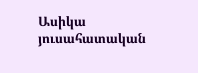Ասիկա յուսահատական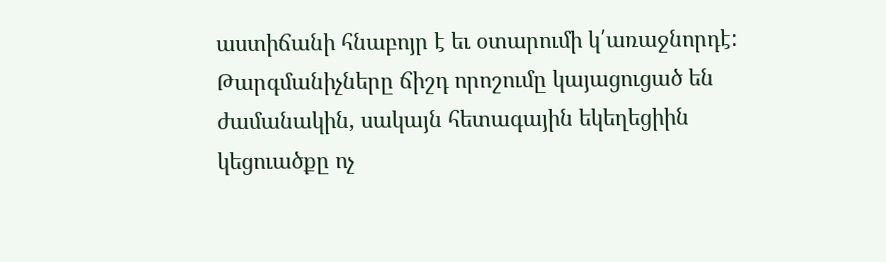աստիճանի հնաբոյր է եւ օտարումի կ՛առաջնորդէ: Թարգմանիչները ճիշդ որոշումը կայացուցած են ժամանակին, սակայն հետագային եկեղեցիին կեցուածքը ոչ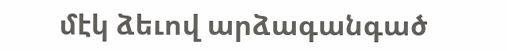մէկ ձեւով արձագանգած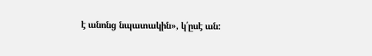է անոնց նպատակին», կ՛ըսէ ան: